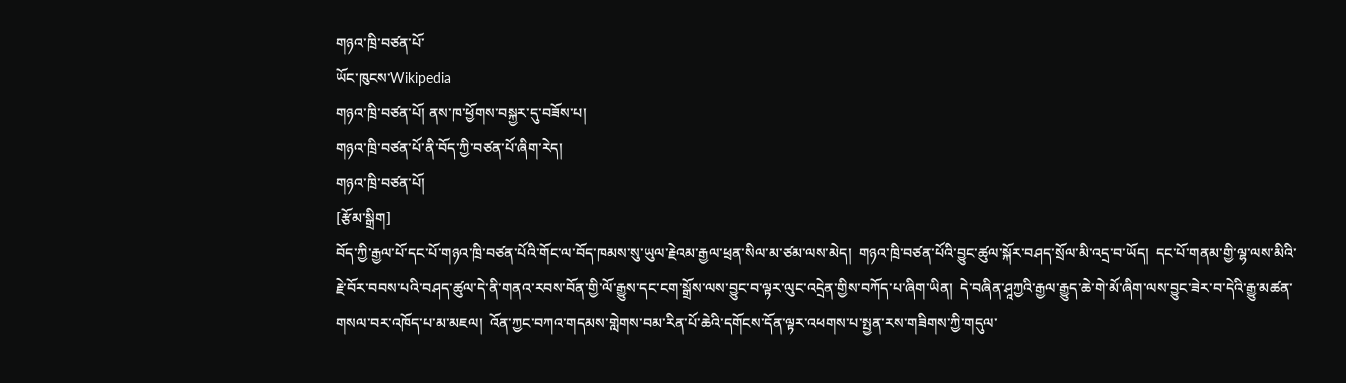གཉའ་ཁྲི་བཙན་པོ་
ཡོང་ཁུངས་Wikipedia
གཉའ་ཁྲི་བཙན་པོ། ནས་ཁ་ཕྱོགས་བསྐྱར་དུ་བཟོས་པ།
གཉའ་ཁྲི་བཙན་པོ་ནི་བོད་ཀྱི་བཙན་པོ་ཞིག་རེད།
གཉའ་ཁྲི་བཙན་པོ།
[རྩོམ་སྒྲིག]
བོད་ཀྱི་རྒྱལ་པོ་དང་པོ་གཉའ་ཁྲི་བཙན་པོའི་གོང་ལ་བོད་ཁམས་སུ་ཡུལ་རྗེའམ་རྒྱལ་ཕྲན་སིལ་མ་ཙམ་ལས་མེད།  གཉའ་ཁྲི་བཙན་པོའི་བྱུང་ཚུལ་སྐོར་བཤད་སྲོལ་མི་འདྲ་བ་ཡོད།  དང་པོ་གནམ་གྱི་ལྷ་ལས་མིའི་རྗེ་བོར་བབས་པའི་བཤད་ཚུལ་དེ་ནི་གནའ་རབས་བོན་གྱི་ལོ་རྒྱུས་དང་ངག་སྒྲོས་ལས་བྱུང་བ་ལྟར་ལུང་འདྲེན་གྱིས་བཀོད་པ་ཞིག་ཡིན།  དེ་བཞིན་ཤཱཀྱའི་རྒྱལ་རྒྱུད་ཆེ་གེ་མོ་ཞིག་ལས་བྱུང་ཟེར་བ་དེའི་རྒྱུ་མཚན་གསལ་བར་འཁོད་པ་མ་མཇལ།  འོན་ཀྱང་བཀའ་གདམས་གླེགས་བམ་རིན་པོ་ཆེའི་དགོངས་དོན་ལྟར་འཕགས་པ་སྤྱན་རས་གཟིགས་ཀྱི་གདུལ་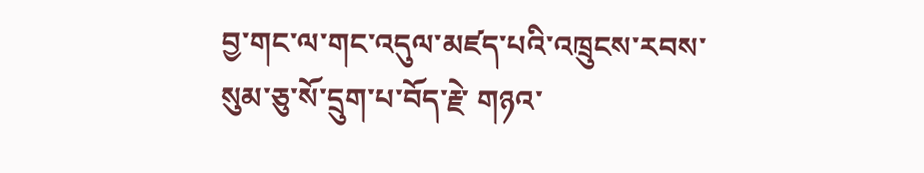བྱ་གང་ལ་གང་འདུལ་མཛད་པའི་འཁྲུངས་རབས་སུམ་ཅུ་སོ་དྲུག་པ་བོད་རྗེ་ གཉའ་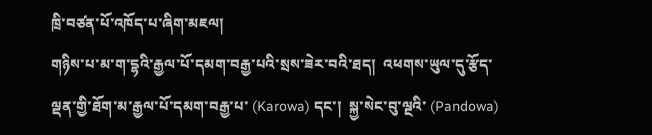ཁྲི་བཙན་པོ་འཁོད་པ་ཞིག་མཇལ།
གཉིས་པ་མ་ག་དྷའི་རྒྱལ་པོ་དམག་བརྒྱ་པའི་སྲས་ཟེར་བའི་ཐད།  འཕགས་ཡུལ་དུ་རྩོད་ལྡན་གྱི་ཐོག་མ་རྒྱལ་པོ་དམག་བརྒྱ་པ་ (Karowa) དང་།  སྐྱ་སེང་བུ་ལྔའི་ (Pandowa)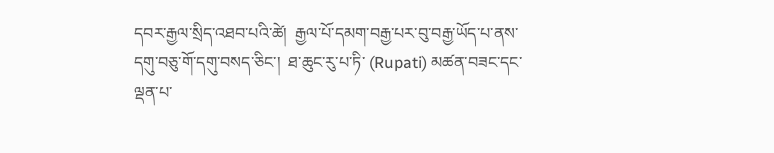དབར་རྒྱལ་སྲིད་འཐབ་པའི་ཚེ།  རྒྱལ་པོ་དམག་བརྒྱ་པར་བུ་བརྒྱ་ཡོད་པ་ནས་དགུ་བཅུ་གོ་དགུ་བསད་ཅིང་།  ཐ་ཆུང་རུ་པ་ཏི་ (Rupati) མཚན་བཟང་དང་ལྡན་པ་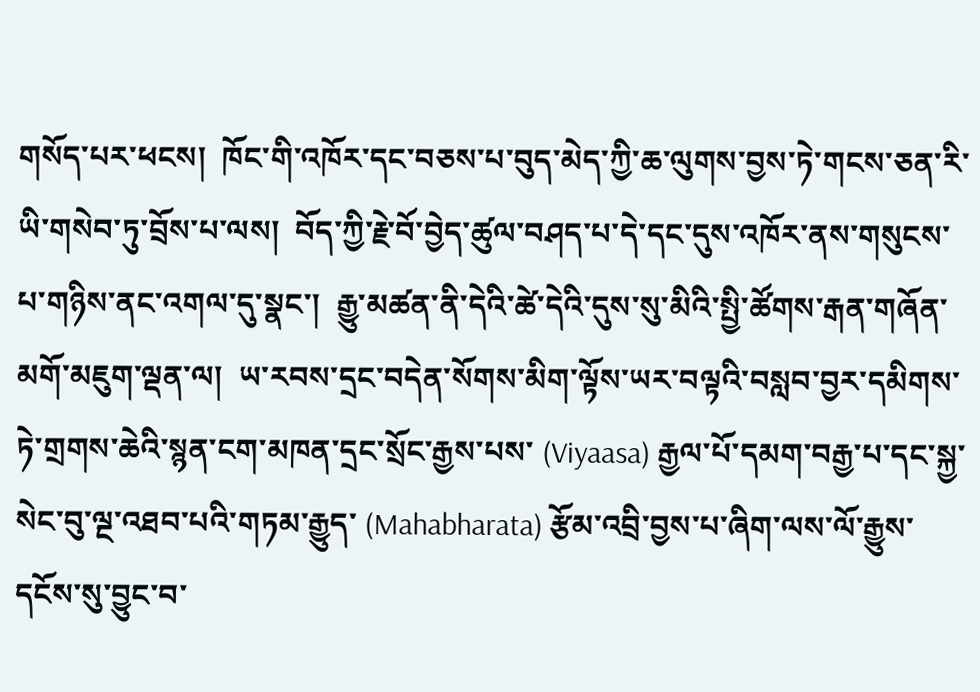གསོད་པར་ཕངས།  ཁོང་གི་འཁོར་དང་བཅས་པ་བུད་མེད་ཀྱི་ཆ་ལུགས་བྱས་ཏེ་གངས་ཅན་རི་ཡི་གསེབ་ཏུ་བྲོས་པ་ལས།  བོད་ཀྱི་རྗེ་བོ་བྱེད་ཚུལ་བཤད་པ་དེ་དང་དུས་འཁོར་ནས་གསུངས་པ་གཉིས་ནང་འགལ་དུ་སྣང་།  རྒྱུ་མཚན་ནི་དེའི་ཚེ་དེའི་དུས་སུ་མིའི་སྤྱི་ཚོགས་རྒན་གཞོན་མགོ་མཇུག་ལྡན་ལ།  ཡ་རབས་དྲང་བདེན་སོགས་མིག་ལྟོས་ཡར་བལྟའི་བསླབ་བྱར་དམིགས་ཏེ་གྲགས་ཆེའི་སྙན་ངག་མཁན་དྲང་སྲོང་རྒྱས་པས་ (Viyaasa) རྒྱལ་པོ་དམག་བརྒྱ་པ་དང་སྐྱ་སེང་བུ་ལྔ་འཐབ་པའི་གཏམ་རྒྱུད་ (Mahabharata) རྩོམ་འབྲི་བྱས་པ་ཞིག་ལས་ལོ་རྒྱུས་དངོས་སུ་བྱུང་བ་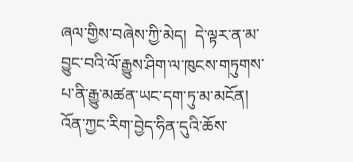ཞལ་གྱིས་བཞེས་ཀྱི་མེད།  དེ་ལྟར་ན་མ་བྱུང་བའི་ལོ་རྒྱུས་ཤིག་ལ་ཁུངས་གཏུགས་པ་ནི་རྒྱུ་མཚན་ཡང་དག་ཏུ་མ་མངོན།  འོན་ཀྱང་རིག་བྱེད་ཧིན་དུའི་ཆོས་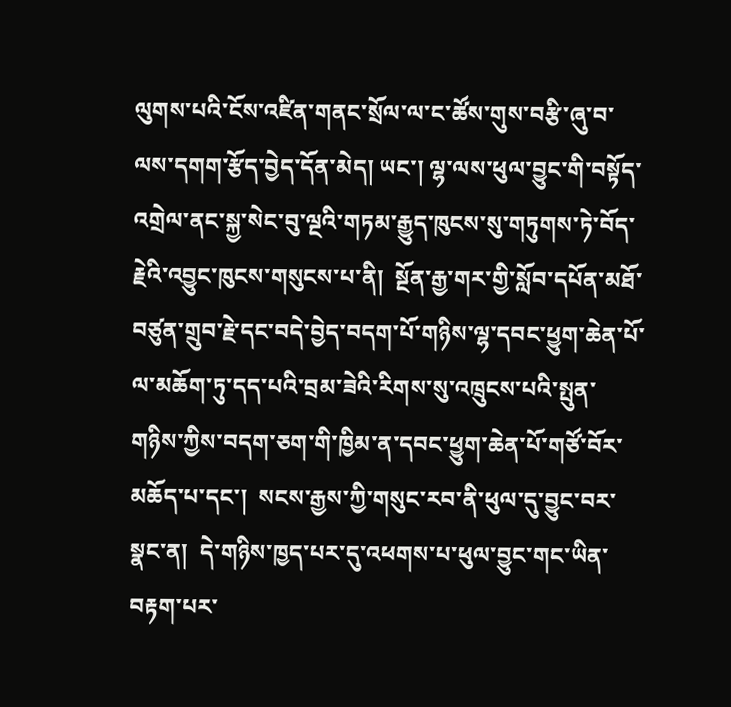ལུགས་པའི་ངོས་འཛིན་གནང་སྲོལ་ལ་ང་ཚོས་གུས་བརྩི་ཞུ་བ་ལས་དགག་རྩོད་བྱེད་དོན་མེད། ཡང་། ལྷ་ལས་ཕུལ་བྱུང་གི་བསྟོད་འགྲེལ་ནང་སྐྱ་སེང་བུ་ལྔའི་གཏམ་རྒྱུད་ཁུངས་སུ་གཏུགས་ཏེ་བོད་རྗེའི་འབྱུང་ཁུངས་གསུངས་པ་ནི།  སྔོན་རྒྱ་གར་གྱི་སློབ་དཔོན་མཐོ་བཙུན་གྲུབ་རྗེ་དང་བདེ་བྱེད་བདག་པོ་གཉིས་ལྷ་དབང་ཕྱུག་ཆེན་པོ་ལ་མཆོག་ཏུ་དད་པའི་བྲམ་ཟེའི་རིགས་སུ་འཁྲུངས་པའི་སྤུན་གཉིས་ཀྱིས་བདག་ཅག་གི་ཁྱིམ་ན་དབང་ཕྱུག་ཆེན་པོ་གཙོ་བོར་མཆོད་པ་དང་།  སངས་རྒྱས་ཀྱི་གསུང་རབ་ནི་ཕུལ་དུ་བྱུང་བར་སྣང་ན།  དེ་གཉིས་ཁྱད་པར་དུ་འཕགས་པ་ཕུལ་བྱུང་གང་ཡིན་བརྟག་པར་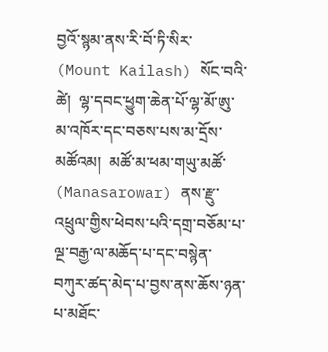བྱའོ་སྙམ་ནས་རི་བོ་ཏི་སིར་ (Mount Kailash) སོང་བའི་ཚེ།  ལྷ་དབང་ཕྱུག་ཆེན་པོ་ལྷ་མོ་ཨུ་མ་འཁོར་དང་བཅས་པས་མ་དྲོས་མཚོའམ།  མཚོ་མ་ཕམ་གཡུ་མཚོ་ (Manasarowar) ནས་རྫུ་འཕྲུལ་གྱིས་ཕེབས་པའི་དགྲ་བཅོམ་པ་ལྔ་བརྒྱ་ལ་མཆོད་པ་དང་བསྙེན་བཀུར་ཚད་མེད་པ་བྱས་ནས་ཆོས་ཉན་པ་མཐོང་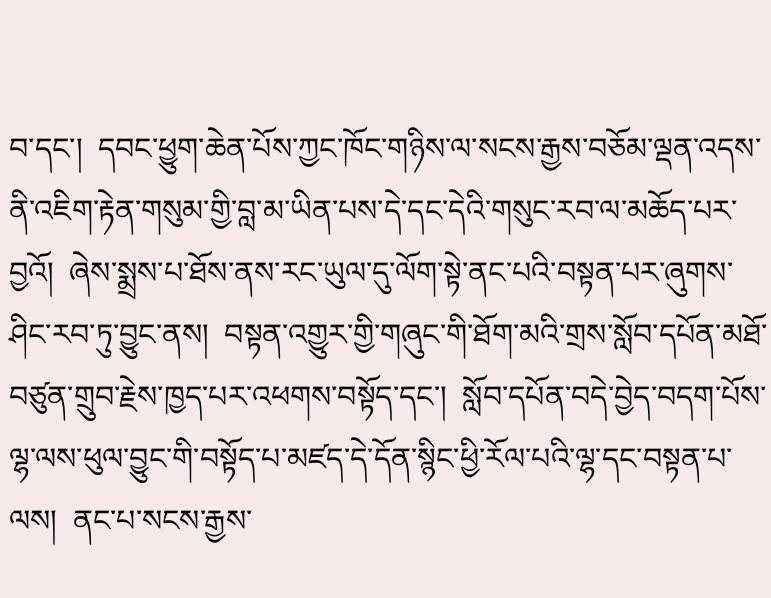བ་དང་།  དབང་ཕྱུག་ཆེན་པོས་ཀྱང་ཁོང་གཉིས་ལ་སངས་རྒྱས་བཅོམ་ལྡན་འདས་ནི་འཇིག་རྟེན་གསུམ་གྱི་བླ་མ་ཡིན་པས་དེ་དང་དེའི་གསུང་རབ་ལ་མཆོད་པར་བྱའོ།  ཞེས་སྨྲས་པ་ཐོས་ནས་རང་ཡུལ་དུ་ལོག་སྟེ་ནང་པའི་བསྟན་པར་ཞུགས་ཤིང་རབ་ཏུ་བྱུང་ནས།  བསྟན་འགྱུར་གྱི་གཞུང་གི་ཐོག་མའི་གྲས་སློབ་དཔོན་མཐོ་བཙུན་གྲུབ་རྗེས་ཁྱད་པར་འཕགས་བསྟོད་དང་།  སློབ་དཔོན་བདེ་བྱེད་བདག་པོས་ལྷ་ལས་ཕུལ་བྱུང་གི་བསྟོད་པ་མཛད་དེ་དོན་སྙིང་ཕྱི་རོལ་པའི་ལྷ་དང་བསྟན་པ་ལས།  ནང་པ་སངས་རྒྱས་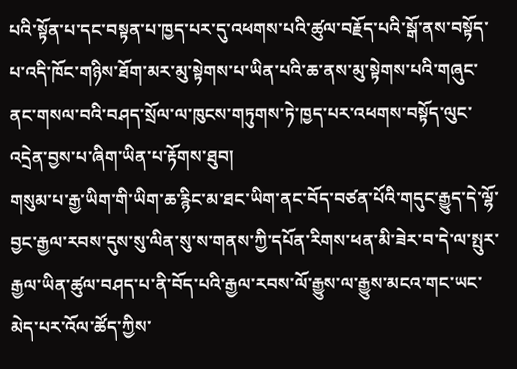པའི་སྟོན་པ་དང་བསྟན་པ་ཁྱད་པར་དུ་འཕགས་པའི་ཚུལ་བརྗོད་པའི་སྒོ་ནས་བསྟོད་པ་འདི་ཁོང་གཉིས་ཐོག་མར་མུ་སྟེགས་པ་ཡིན་པའི་ཆ་ནས་མུ་སྟེགས་པའི་གཞུང་ནང་གསལ་བའི་བཤད་སྲོལ་ལ་ཁུངས་གཏུགས་ཏེ་ཁྱད་པར་འཕགས་བསྟོད་ལུང་འདྲེན་བྱས་པ་ཞིག་ཡིན་པ་རྟོགས་ཐུབ།
གསུམ་པ་རྒྱ་ཡིག་གི་ཡིག་ཆ་རྙིང་མ་ཐང་ཡིག་ནང་བོད་བཙན་པོའི་གདུང་རྒྱུད་དེ་ལྷོ་བྱང་རྒྱལ་རབས་དུས་སུ་ལིན་སུ་ས་གནས་ཀྱི་དཔོན་རིགས་ཕན་མི་ཟེར་བ་དེ་ལ་སྤུར་རྒྱལ་ཡིན་ཚུལ་བཤད་པ་ནི་བོད་པའི་རྒྱལ་རབས་ལོ་རྒྱུས་ལ་རྒྱུས་མངའ་གང་ཡང་མེད་པར་འོལ་ཚོད་ཀྱིས་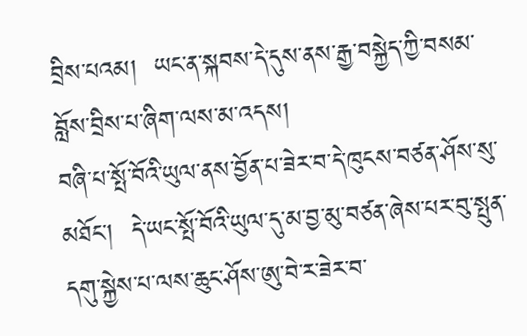བྲིས་པའམ།  ཡང་ན་སྐབས་དེ་དུས་ནས་རྒྱ་བསྐྱེད་ཀྱི་བསམ་བློས་བྲིས་པ་ཞིག་ལས་མ་འདས།
བཞི་པ་སྤོ་བོའི་ཡུལ་ནས་བྱོན་པ་ཟེར་བ་དེ་ཁུངས་བཙན་ཤོས་སུ་མཐོང་།  དེ་ཡང་སྤོ་བོའི་ཡུལ་དུ་མ་བྱ་མུ་བཙན་ཞེས་པར་བུ་སྤུན་དགུ་སྐྱེས་པ་ལས་ཆུང་ཤོས་ཨུ་བེ་ར་ཟེར་བ་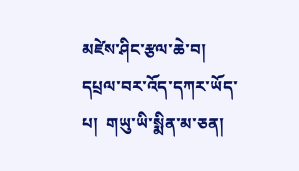མཛེས་ཤིང་རྩལ་ཆེ་བ།  དཔྲལ་བར་འོད་དཀར་ཡོད་པ།  གཡུ་ཡི་སྨིན་མ་ཅན།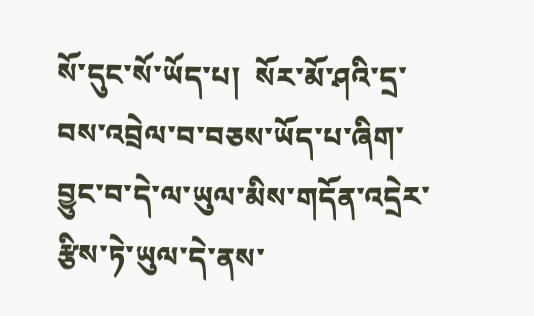སོ་དུང་སོ་ཡོད་པ།  སོར་མོ་ཤའི་དྲ་བས་འབྲེལ་བ་བཅས་ཡོད་པ་ཞིག་བྱུང་བ་དེ་ལ་ཡུལ་མིས་གདོན་འདྲེར་རྩིས་ཏེ་ཡུལ་དེ་ནས་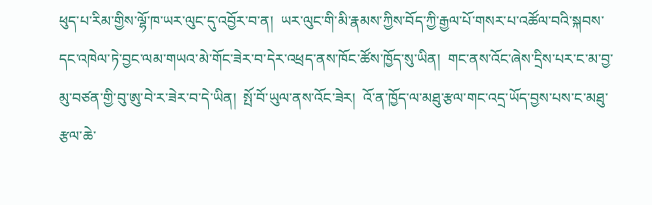ཕུད་པ་རིམ་གྱིས་ལྷོ་ཁ་ཡར་ལུང་དུ་འབྱོར་བ་ན།  ཡར་ལུང་གི་མི་རྣམས་ཀྱིས་བོད་ཀྱི་རྒྱལ་པོ་གསར་པ་འཚོལ་བའི་སྐབས་དང་འཁེལ་ཏེ་བྱང་ལམ་གཡའ་མེ་གོང་ཟེར་བ་དེར་འཕྲད་ནས་ཁོང་ཚོས་ཁྱོད་སུ་ཡིན།  གང་ནས་འོང་ཞེས་དྲིས་པར་ང་མ་བྱ་མུ་བཙན་གྱི་བུ་ཨུ་བེ་ར་ཟེར་བ་དེ་ཡིན།  སྤོ་བོ་ཡུལ་ནས་འོང་ཟེར།  འོ་ན་ཁྱོད་ལ་མཐུ་རྩལ་གང་འདྲ་ཡོད་བྱས་པས་ང་མཐུ་རྩལ་ཆེ་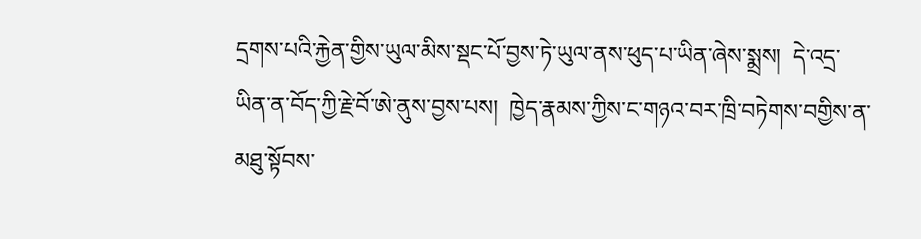དྲགས་པའི་རྐྱེན་གྱིས་ཡུལ་མིས་སྡང་པོ་བྱས་ཏེ་ཡུལ་ནས་ཕུད་པ་ཡིན་ཞེས་སྨྲས།  དེ་འདྲ་ཡིན་ན་བོད་ཀྱི་རྗེ་བོ་ཨེ་ནུས་བྱས་པས།  ཁྱེད་རྣམས་ཀྱིས་ང་གཉའ་བར་ཁྲི་བཏེགས་བགྱིས་ན་མཐུ་སྟོབས་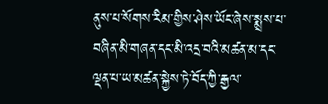ནུས་པ་སོགས་རིམ་གྱིས་ཤེས་ཡོང་ཞེས་སྨྲས་པ་བཞིན་མི་གཞན་དང་མི་འདྲ་བའི་མཚན་མ་དང་ལྡན་པ་ཡ་མཚན་སྐྱེས་ཏེ་བོད་ཀྱི་རྒྱལ་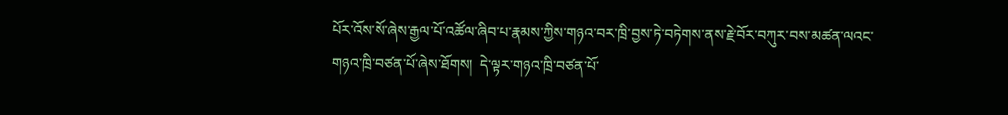པོར་འོས་སོ་ཞེས་རྒྱལ་པོ་འཚོལ་ཞིབ་པ་རྣམས་ཀྱིས་གཉའ་བར་ཁྲི་བྱས་ཏེ་བཏེགས་ནས་རྗེ་བོར་བཀུར་བས་མཚན་ལའང་གཉའ་ཁྲི་བཙན་པོ་ཞེས་ཐོགས།  དེ་ལྟར་གཉའ་ཁྲི་བཙན་པོ་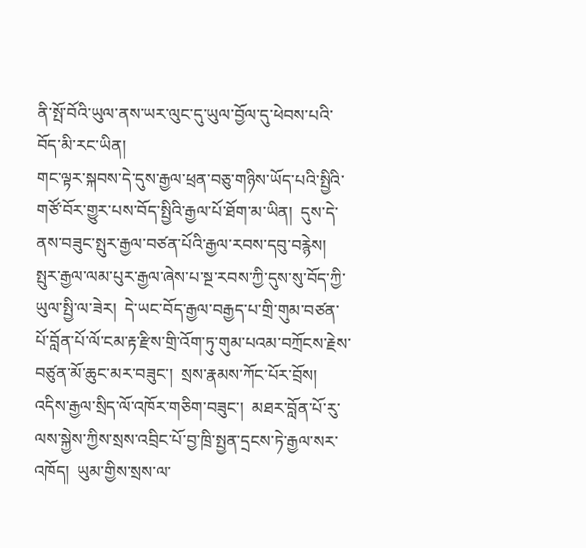ནི་སྤོ་བོའི་ཡུལ་ནས་ཡར་ལུང་དུ་ཡུལ་བྱོལ་དུ་ཕེབས་པའི་བོད་མི་རང་ཡིན།
གང་ལྟར་སྐབས་དེ་དུས་རྒྱལ་ཕྲན་བཅུ་གཉིས་ཡོད་པའི་སྤྱིའི་གཙོ་བོར་གྱུར་པས་བོད་སྤྱིའི་རྒྱལ་པོ་ཐོག་མ་ཡིན།  དུས་དེ་ནས་བཟུང་སྤུར་རྒྱལ་བཙན་པོའི་རྒྱལ་རབས་དབུ་བརྙེས།  སྤུར་རྒྱལ་ལམ་པུར་རྒྱལ་ཞེས་པ་སྔ་རབས་ཀྱི་དུས་སུ་བོད་ཀྱི་ཡུལ་སྤྱི་ལ་ཟེར།  དེ་ཡང་བོད་རྒྱལ་བརྒྱད་པ་གྲི་གུམ་བཙན་པོ་བློན་པོ་ལོ་ངམ་རྟ་རྫིས་གྲི་འོག་ཏུ་གུམ་པའམ་བཀྲོངས་རྗེས་བཙུན་མོ་ཆུང་མར་བཟུང་།  སྲས་རྣམས་ཀོང་པོར་བྲོས།  འདིས་རྒྱལ་སྲིད་ལོ་འཁོར་གཅིག་བཟུང་།  མཐར་བློན་པོ་རུ་ལས་སྐྱེས་ཀྱིས་སྲས་འབྲིང་པོ་བྱ་ཁྲི་སྤྱན་དྲངས་ཏེ་རྒྱལ་སར་འཁོད།  ཡུམ་གྱིས་སྲས་ལ་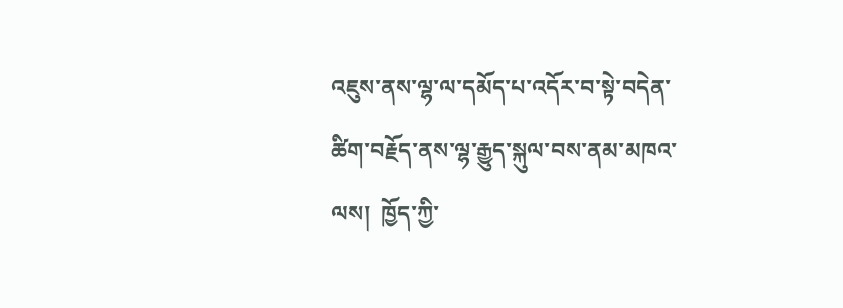འཇུས་ནས་ལྷ་ལ་དམོད་པ་འདོར་བ་སྟེ་བདེན་ཚིག་བརྗོད་ནས་ལྷ་རྒྱུད་སྐུལ་བས་ནམ་མཁའ་ལས།  ཁྱོད་ཀྱི་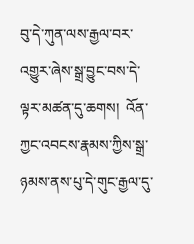བུ་དེ་ཀུན་ལས་རྒྱལ་བར་འགྱུར་ཞེས་སྒྲ་བྱུང་བས་དེ་ལྟར་མཚན་དུ་ཆགས།  འོན་ཀྱང་འབངས་རྣམས་ཀྱིས་སྒྲ་ཉམས་ནས་པུ་དེ་གུང་རྒྱལ་དུ་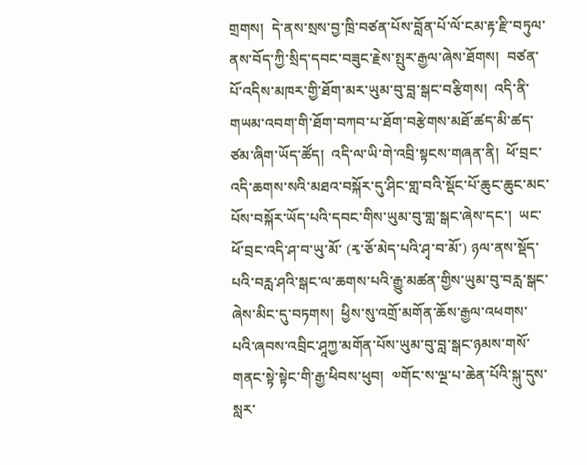གྲགས།  དེ་ནས་སྲས་བྱ་ཁྲི་བཙན་པོས་བློན་པོ་ལོ་ངམ་རྟ་རྫི་བཏུལ་ནས་བོད་ཀྱི་སྲིད་དབང་བཟུང་རྗེས་སྤུར་རྒྱལ་ཞེས་ཐོགས།  བཙན་པོ་འདིས་མཁར་གྱི་ཐོག་མར་ཡུམ་བུ་བླ་སྒང་བརྩིགས།  འདི་ནི་གཡམ་འབག་གི་ཐོག་བཀབ་པ་ཐོག་བརྩེགས་མཐོ་ཚད་མི་ཚད་ཙམ་ཞིག་ཡོད་ཚོད།  འདི་ལ་ཡི་གེ་འབྲི་སྟངས་གཞན་ནི།  ཕོ་བྲང་འདི་ཆགས་སའི་མཐའ་བསྐོར་དུ་ཤིང་གླ་བའི་སྡོང་པོ་ཆུང་ཆུང་མང་པོས་བསྐོར་ཡོད་པའི་དབང་གིས་ཡུམ་བུ་གླ་སྒང་ཞེས་དང་།  ཡང་ཕོ་བྲང་འདི་ཤ་བ་ཡུ་མོ་ (རྭ་ཅོ་མེད་པའི་ཤྭ་བ་མོ་) ཉལ་ནས་སྡོད་པའི་བརླ་ཤའི་སྒང་ལ་ཆགས་པའི་རྒྱུ་མཚན་གྱིས་ཡུམ་བུ་བརླ་སྒང་ཞེས་མིང་དུ་བཏགས།  ཕྱིས་སུ་འགྲོ་མགོན་ཆོས་རྒྱལ་འཕགས་པའི་ཞབས་འབྲིང་ཤཱཀྱ་མགོན་པོས་ཡུམ་བུ་བླ་སྒང་ཉམས་གསོ་གནང་སྟེ་སྟེང་གི་རྒྱ་ཕིབས་ཕུབ།  ༧གོང་ས་ལྔ་པ་ཆེན་པོའི་སྐུ་དུས་སླར་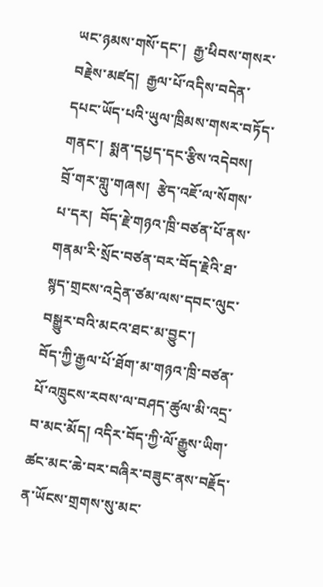ཡང་ཉམས་གསོ་དང་།  རྒྱ་ཕིབས་གསར་བརྗེས་མཛད།  རྒྱལ་པོ་འདིས་བདེན་དཔང་ཡོད་པའི་ཡུལ་ཁྲིམས་གསར་བཏོད་གནང་།  སྨན་དཔྱད་དང་རྩིས་འདེབས།  བྲོ་གར་གླུ་གཞས།  རྩེད་འཇོ་ལ་སོགས་པ་དར།  བོད་རྗེ་གཉའ་ཁྲི་བཙན་པོ་ནས་གནམ་རི་སྲོང་བཙན་བར་བོད་རྗེའི་ཐ་སྙད་གྲངས་འདྲེན་ཙམ་ལས་དབང་ལུང་བསྒྱུར་བའི་མངའ་ཐང་མ་བྱུང་།
བོད་ཀྱི་རྒྱལ་པོ་ཐོག་མ་གཉའ་ཁྲི་བཙན་པོ་འཁྲུངས་རབས་ལ་བཤད་ཚུལ་མི་འདྲ་བ་མང་མོད། འདིར་བོད་ཀྱི་ལོ་རྒྱུས་ཡིག་ཚང་མང་ཆེ་བར་བཞིར་བཟུང་ནས་བརྗོད་ན་ཡོངས་གྲགས་སུ་མང་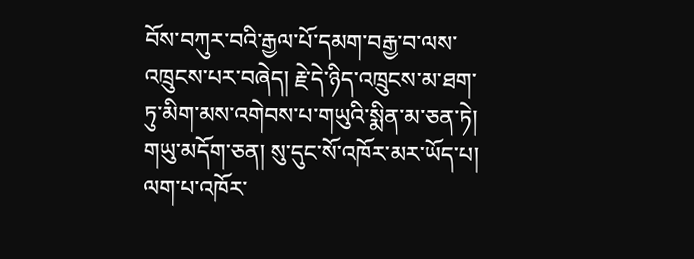བོས་བཀུར་བའི་རྒྱལ་པོ་དམག་བརྒྱ་བ་ལས་འཁྲུངས་པར་བཞེད། རྗེ་དེ་ཉིད་འཁྲུངས་མ་ཐག་ཏུ་མིག་མས་འགེབས་པ་གཡུའི་སྨིན་མ་ཅན་ཏེ། གཡུ་མདོག་ཅན། སུ་དུང་སོ་འཁོར་མར་ཡོད་པ། ལག་པ་འཁོར་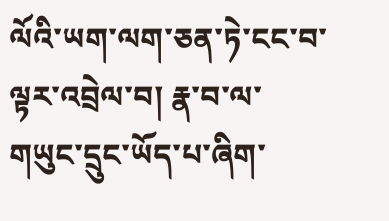ལོའི་ཡག་ལག་ཅན་ཏེ་ངང་བ་ལྟར་འབྲེལ་བ། རྣ་བ་ལ་གཡུང་དྲུང་ཡོད་པ་ཞིག་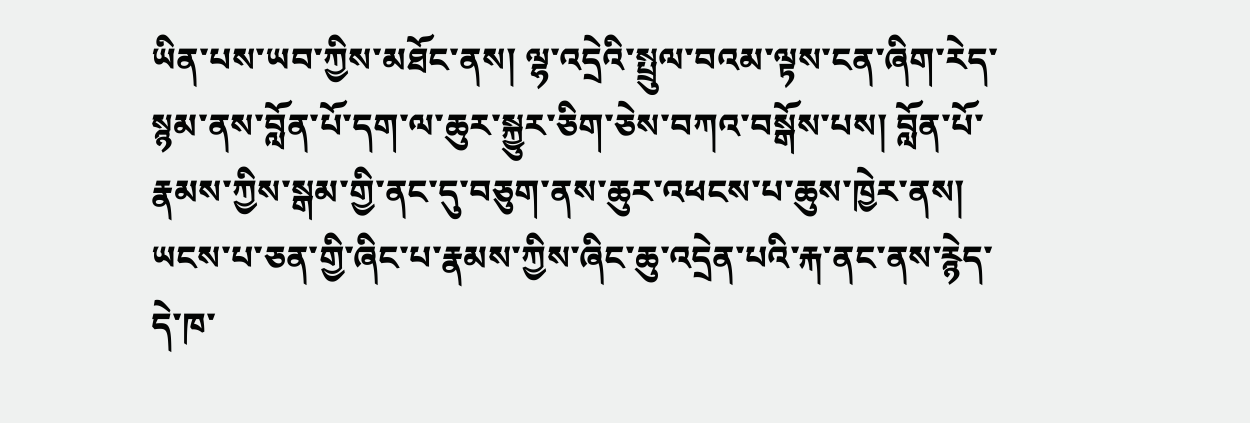ཡིན་པས་ཡབ་ཀྱིས་མཐོང་ནས། ལྷ་འདྲེའི་སྤྲུལ་བའམ་ལྟས་ངན་ཞིག་རེད་སྙམ་ནས་བློན་པོ་དག་ལ་ཆུར་སྐྱུར་ཅིག་ཅེས་བཀའ་བསྒོས་པས། བློན་པོ་རྣམས་ཀྱིས་སྒམ་གྱི་ནང་དུ་བཅུག་ནས་ཆུར་འཕངས་པ་ཆུས་ཁྱེར་ནས། ཡངས་པ་ཅན་གྱི་ཞིང་པ་རྣམས་ཀྱིས་ཞིང་ཆུ་འདྲེན་པའི་རྐ་ནང་ནས་རྙེད་དེ་ཁ་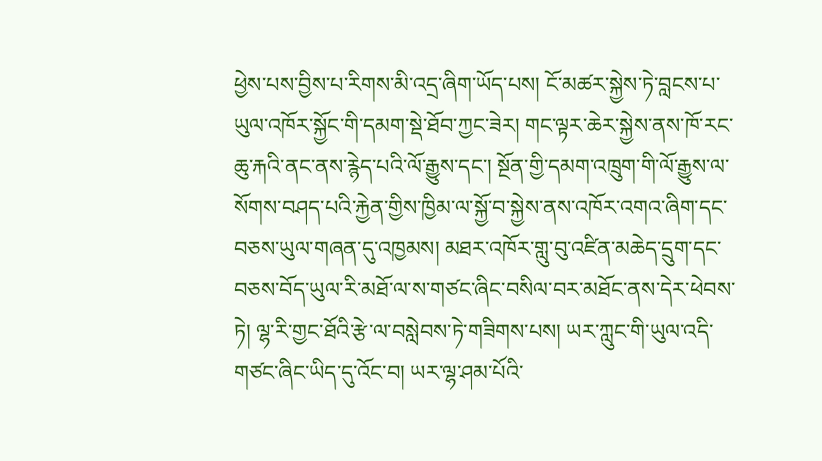ཕྱེས་པས་བྱིས་པ་རིགས་མི་འདྲ་ཞིག་ཡོད་པས། ངོ་མཚར་སྐྱེས་ཏེ་བླངས་པ་ཡུལ་འཁོར་སྐྱོང་གི་དམག་སྡེ་ཐོབ་ཀྱང་ཟེར། གང་ལྟར་ཆེར་སྐྱེས་ནས་ཁོ་རང་ཆུ་རྐའི་ནང་ནས་རྙེད་པའི་ལོ་རྒྱུས་དང་། སྔོན་གྱི་དམག་འཁྲུག་གི་ལོ་རྒྱུས་ལ་སོགས་བཤད་པའི་རྐྱེན་གྱིས་ཁྱིམ་ལ་སྐྱོ་བ་སྐྱེས་ནས་འཁོར་འགའ་ཞིག་དང་བཅས་ཡུལ་གཞན་དུ་འཁྱམས། མཐར་འཁོར་གླུ་བུ་འཛིན་མཆེད་དྲུག་དང་བཅས་བོད་ཡུལ་རི་མཐོ་ལ་ས་གཙང་ཞིང་བསིལ་བར་མཐོང་ནས་དེར་ཕེབས་ཏེ། ལྷ་རི་གྱང་ཐོའི་རྩེ་ལ་བསླེབས་ཏེ་གཟིགས་པས། ཡར་ཀླུང་གི་ཡུལ་འདི་གཙང་ཞིང་ཡིད་དུ་འོང་བ། ཡར་ལྷ་ཤམ་པོའི་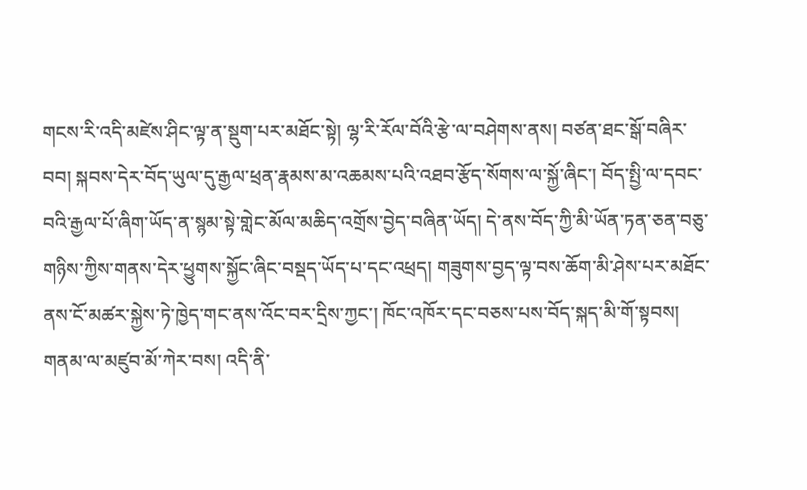གངས་རི་འདི་མཛེས་ཤིང་ལྟ་ན་སྡུག་པར་མཐོང་སྟེ། ལྷ་རི་རོལ་བོའི་རྩེ་ལ་བཤེགས་ནས། བཙན་ཐང་སྒོ་བཞིར་བབ། སྐབས་དེར་བོད་ཡུལ་དུ་རྒྱལ་ཕྲན་རྣམས་མ་འཆམས་པའི་འཐབ་རྩོད་སོགས་ལ་སྐྱོ་ཞིང་། བོད་སྤྱི་ལ་དབང་བའི་རྒྱལ་པོ་ཞིག་ཡོད་ན་སྙམ་སྟེ་གླེང་མོལ་མཆིད་འགྲོས་བྱེད་བཞིན་ཡོད། དེ་ནས་བོད་ཀྱི་མི་ཡོན་ཏན་ཅན་བཅུ་གཉིས་ཀྱིས་གནས་དེར་ཕྱུགས་སྐྱོང་ཞིང་བསྡད་ཡོད་པ་དང་འཕྲད། གཟུགས་བྱད་ལྟ་བས་ཆོག་མི་ཤེས་པར་མཐོང་ནས་ངོ་མཚར་སྐྱེས་ཏེ་ཁྱེད་གང་ནས་འོང་བར་དྲིས་ཀྱང་། ཁོང་འཁོར་དང་བཅས་པས་བོད་སྐད་མི་གོ་སྟབས། གནམ་ལ་མཛུབ་མོ་ཀེར་བས། འདི་ནི་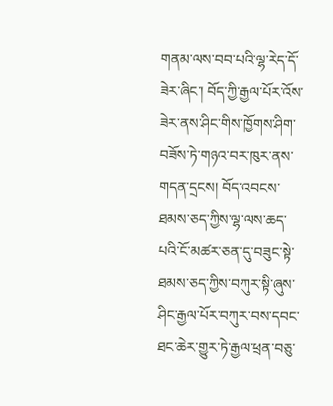གནམ་ལས་བབ་པའི་ལྷ་རེད་དོ་ཟེར་ཞིང་། བོད་ཀྱི་རྒྱལ་པོར་འོས་ཟེར་ནས་ཤིང་གིས་ཁྱོགས་ཤིག་བཟོས་ཏེ་གཉའ་བར་ཁུར་ནས་གདན་དྲངས། བོད་འབངས་ཐམས་ཅད་ཀྱིས་ལྷ་ལས་ཆད་པའི་ངོ་མཚར་ཅན་དུ་བཟུང་སྟེ་ཐམས་ཅད་ཀྱིས་བཀུར་སྟི་ཞུས་ཤིང་རྒྱལ་པོར་བཀུར་བས་དབང་ཐང་ཆེར་གྱུར་ཏེ་རྒྱལ་ཕྲན་བཅུ་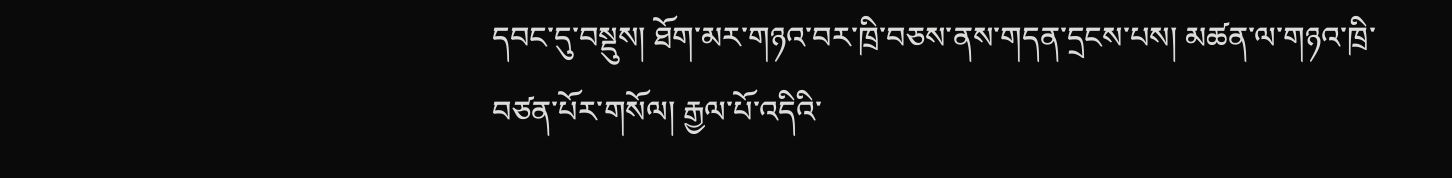དབང་དུ་བསྡུས། ཐོག་མར་གཉའ་བར་ཁྲི་བཅས་ནས་གདན་དྲངས་པས། མཚན་ལ་གཉའ་ཁྲི་བཙན་པོར་གསོལ། རྒྱལ་པོ་འདིའི་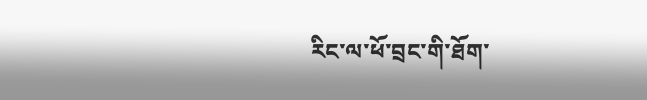རིང་ལ་ཕོ་བྲང་གི་ཐོག་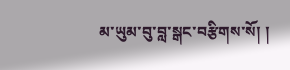མ་ཡུམ་བུ་བླ་སྒང་བརྩིགས་སོ། །